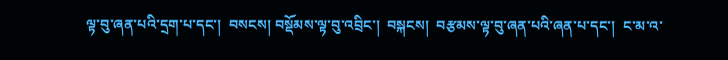ལྟ་བུ་ཞན་པའི་དྲག་པ་དང་།  བསངས། བསྡོམས་ལྟ་བུ་འབྲིང་།  བསྐངས།  བརྩམས་ལྟ་བུ་ཞན་པའི་ཞན་པ་དང་།  ང་མ་འ་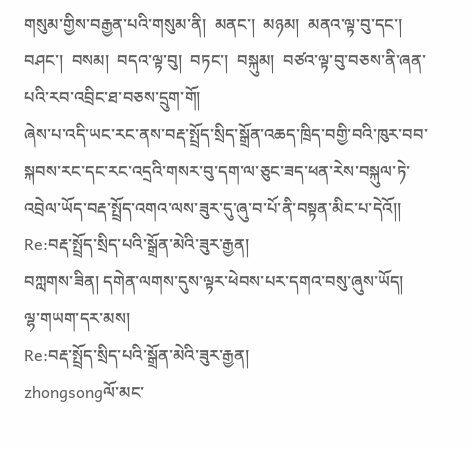གསུམ་གྱིས་བརྒྱན་པའི་གསུམ་ནི།  མནང་།  མཉམ།  མནའ་ལྟ་བུ་དང་།  བཤང་།  བསམ།  བདའ་ལྟ་བུ།  བཏང་།  བསྐུམ།  བཙའ་ལྟ་བུ་བཅས་ནི་ཞན་པའི་རབ་འབྲིང་ཐ་བཅས་དྲུག་གོ།
ཞེས་པ་འདི་ཡང་རང་ནས་བརྡ་སྤྲོད་སྲིད་སྒྲོན་འཆད་ཁྲིད་བགྱི་བའི་ཁུར་བབ་སྐབས་རང་དང་རང་འདྲའི་གསར་བུ་དག་ལ་ཅུང་ཟད་ཕན་རེས་བསྐུལ་ཏེ་འབྲེལ་ཡོད་བརྡ་སྤྲོད་འགའ་ལས་ཟུར་དུ་ཞུ་བ་པོ་ནི་བསྟན་མིང་པ་དེའོ།།
Re:བརྡ་སྤྲོད་སྲིད་པའི་སྒྲོན་མེའི་ཟུར་རྒྱན།
བཀླགས་ཟིན། དགེན་ལགས་དུས་ལྟར་ཕེབས་པར་དགའ་བསུ་ཞུས་ཡོད།
ལྷ་གཡག་དར་མས།
Re:བརྡ་སྤྲོད་སྲིད་པའི་སྒྲོན་མེའི་ཟུར་རྒྱན།
zhongsongལོ་མང་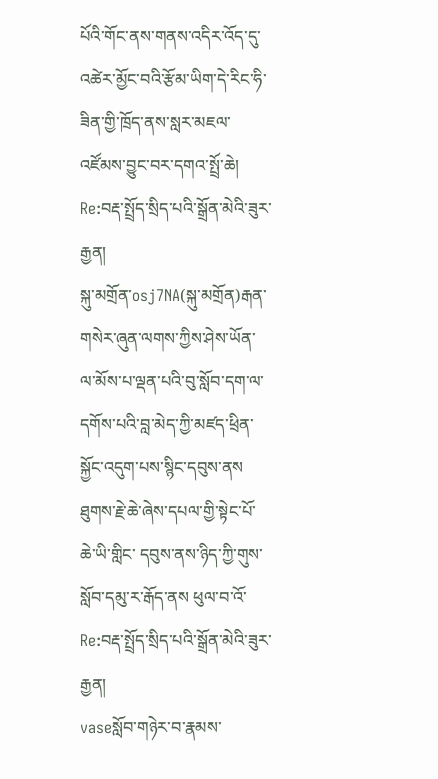པོའི་གོང་ནས་གནས་འདིར་འོད་དུ་འཚེར་མྱོང་བའི་རྩོམ་ཡིག་དེ་རིང་ཧི་ཟིན་གྱི་ཁྲོད་ནས་སླར་མཇལ་འཛོམས་བྱུང་བར་དགའ་སྤྲོ་ཆེ།
Re:བརྡ་སྤྲོད་སྲིད་པའི་སྒྲོན་མེའི་ཟུར་རྒྱན།
སྐུ་མགྲོན་osj7NA(སྐུ་མགྲོན)རྒན་གསེར་ཞུན་ལགས་ཀྱིས་ཤེས་ཡོན་ལ་མོས་པ་ལྡན་པའི་བུ་སློབ་དག་ལ་དགོས་པའི་བླ་མེད་ཀྱི་མཛད་ཕྲིན་སྐྱོང་འདུག་པས་སྙིང་དབུས་ནས ཐུགས་རྗེ་ཆེ་ཞེས་དཔལ་གྱི་སྟེང་པོ་ཆེ་ཡི་གླིང་ དབུས་ནས་ཉིད་ཀྱི་གུས་སློབ་དམུ་ར་རྒོད་ནས ཕུལ་བ་འོ་
Re:བརྡ་སྤྲོད་སྲིད་པའི་སྒྲོན་མེའི་ཟུར་རྒྱན།
vaseསློབ་གཉེར་བ་རྣམས་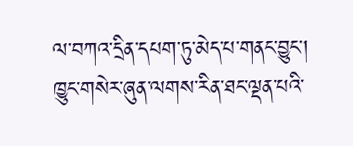ལ་བཀའ་དྲིན་དཔག་ཏུ་མེད་པ་གནང་བྱུང་། ཁྱུང་གསེར་ཞུན་ལགས་རིན་ཐང་ལྡན་པའི་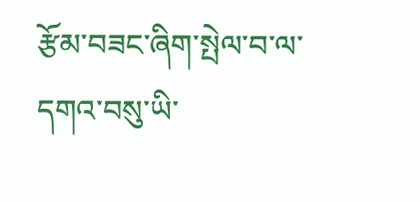རྩོམ་བཟང་ཞིག་སྤེལ་བ་ལ་དགའ་བསུ་ཡི་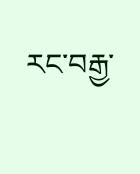རང་བརྒྱ་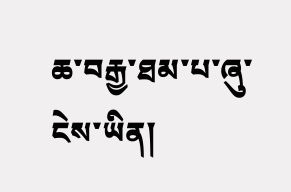ཆ་བརྒྱ་ཐམ་པ་ཞུ་ངེས་ཡིན།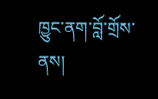ཁྱུང་ནག་བློ་གྲོས་ནས།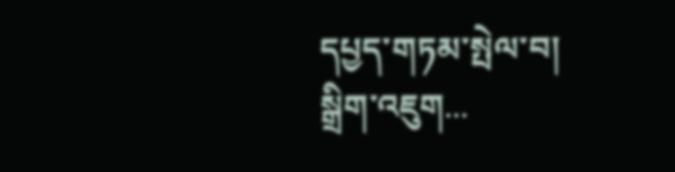དཔྱད་གཏམ་སྤེལ་བ།
སྒྲིག་འཇུག...